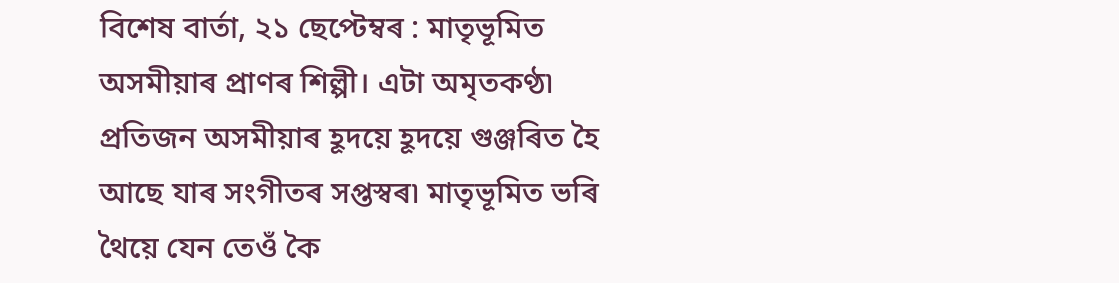বিশেষ বাৰ্তা, ২১ ছেপ্টেম্বৰ : মাতৃভূমিত অসমীয়াৰ প্ৰাণৰ শিল্পী। এটা অমৃতকণ্ঠ৷ প্রতিজন অসমীয়াৰ হূদয়ে হূদয়ে গুঞ্জৰিত হৈ আছে যাৰ সংগীতৰ সপ্তস্বৰ৷ মাতৃভূমিত ভৰি থৈয়ে যেন তেওঁ কৈ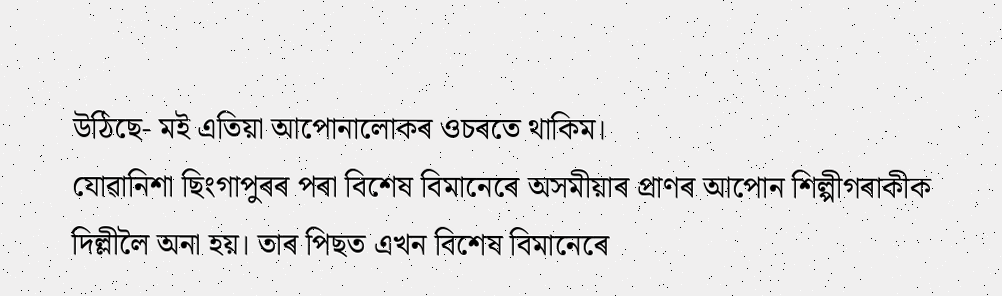উঠিছে- মই এতিয়া আপোনালোকৰ ওচৰতে থাকিম।
যোৱানিশা ছিংগাপুৰৰ পৰা বিশেষ বিমানেৰে অসমীয়াৰ প্ৰাণৰ আপোন শিল্পীগৰাকীক দিল্লীলৈ অনা হয়। তাৰ পিছত এখন বিশেষ বিমানেৰে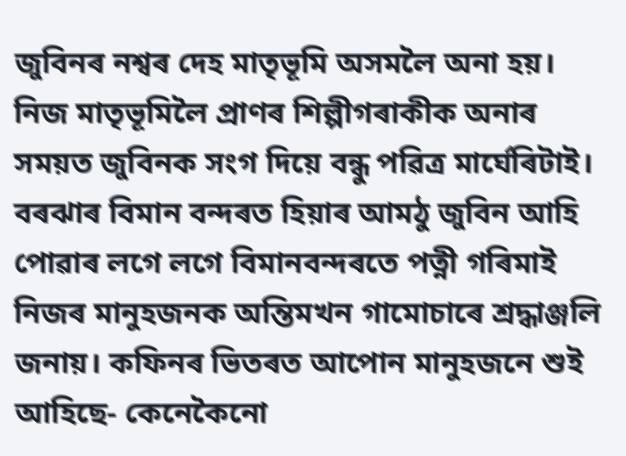জুবিনৰ নশ্বৰ দেহ মাতৃভূমি অসমলৈ অনা হয়। নিজ মাতৃভূমিলৈ প্ৰাণৰ শিল্পীগৰাকীক অনাৰ সময়ত জুবিনক সংগ দিয়ে বন্ধু পৱিত্ৰ মাৰ্ঘেৰিটাই।
বৰঝাৰ বিমান বন্দৰত হিয়াৰ আমঠু জুবিন আহি পোৱাৰ লগে লগে বিমানবন্দৰতে পত্নী গৰিমাই নিজৰ মানুহজনক অন্তিমখন গামোচাৰে শ্ৰদ্ধাঞ্জলি জনায়। কফিনৰ ভিতৰত আপোন মানুহজনে শুই আহিছে- কেনেকৈনো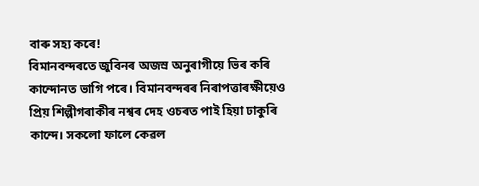বাৰু সহ্য কৰে!
বিমানবন্দৰতে জুবিনৰ অজস্ৰ অনুৰাগীয়ে ভিৰ কৰি কান্দোনত ভাগি পৰে। বিমানবন্দৰৰ নিৰাপত্তাৰক্ষীয়েও প্ৰিয় শিল্পীগৰাকীৰ নশ্বৰ দেহ ওচৰত পাই হিয়া ঢাকুৰি কান্দে। সকলো ফালে কেৱল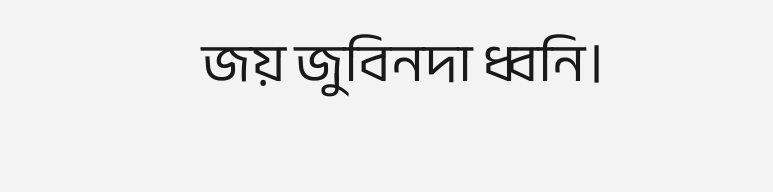জয় জুবিনদা ধ্বনি।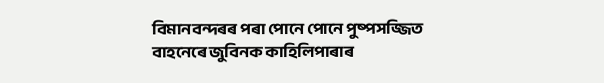বিমানবন্দৰৰ পৰা পোনে পোনে পুষ্পসজ্জিত বাহনেৰে জুবিনক কাহিলিপাৰাৰ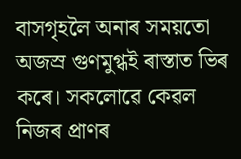বাসগৃহলৈ অনাৰ সময়তো অজস্ৰ গুণমুগ্ধই ৰাস্তাত ভিৰ কৰে। সকলোৱে কেৱল নিজৰ প্ৰাণৰ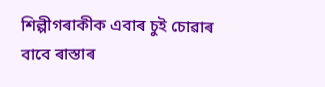শিল্পীগৰাকীক এবাৰ চুই চোৱাৰ বাবে ৰাস্তাৰ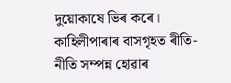দুয়োকাষে ভিৰ কৰে। কাহিলীপাৰাৰ বাসগৃহত ৰীতি-নীতি সম্পন্ন হোৱাৰ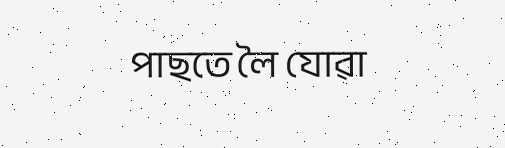পাছতে লৈ যোৱা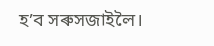হ’ব সৰুসজাইলৈ।